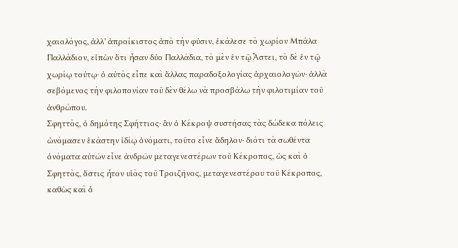χαιολόγος, ἀλλ’ ἀπροίκιστος ἀπὸ τὴν φύσιν, ἐκάλεσε τὸ χωρίον Μπάλα Παλλάδιον, εἰπὼν ὅτι ἦσαν δύο Παλλάδια, τὸ μὲν ἐν τῷ Ἄστει, τὸ δὲ ἐν τῷ χωρίῳ τούτῳ· ὁ αὐτὸς εἶπε καὶ ἄλλας παραδοξολογίας ἀρχαιολογῶν· ἀλλὰ σεβόμενος τὴν φιλοπονίαν τοῦ δὲν θέλω νὰ προσβάλω τὴν φιλοτιμίαν τοῦ ἀνθρώπου.
Σφηττὸς, ὁ δημότης Σφήττιος· ἂν ὁ Κέκροψ συστήσας τὰς δώδεκα πόλεις ὠνόμασεν ἑκάστην ἰδίῳ ὀνόματι, τοῦτο εἶνε ἄδηλον· διότι τὰ σωθέντα ὀνόματα αὐτῶν εἶνε ἀνδρῶν μεταγενεστέρων τοῦ Κέκροπος, ὡς καὶ ὁ Σφηττὸς, ὅστις ἦτον υἱὸς τοῦ Τροιζῆνος, μεταγενεστέρου τοῦ Κέκροπος, καθὼς καὶ ὁ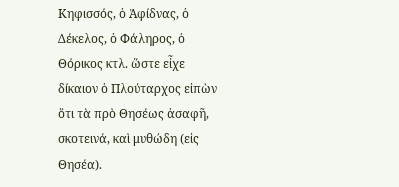Κηφισσός, ὁ Ἀφίδνας, ὁ Δέκελος, ὁ Φάληρος, ὁ Θόρικος κτλ. ὥστε εἶχε δίκαιον ὁ Πλούταρχος εἰπὼν ὅτι τὰ πρὸ Θησέως ἀσαφῆ, σκοτεινά, καὶ μυθώδη (εἰς Θησέα).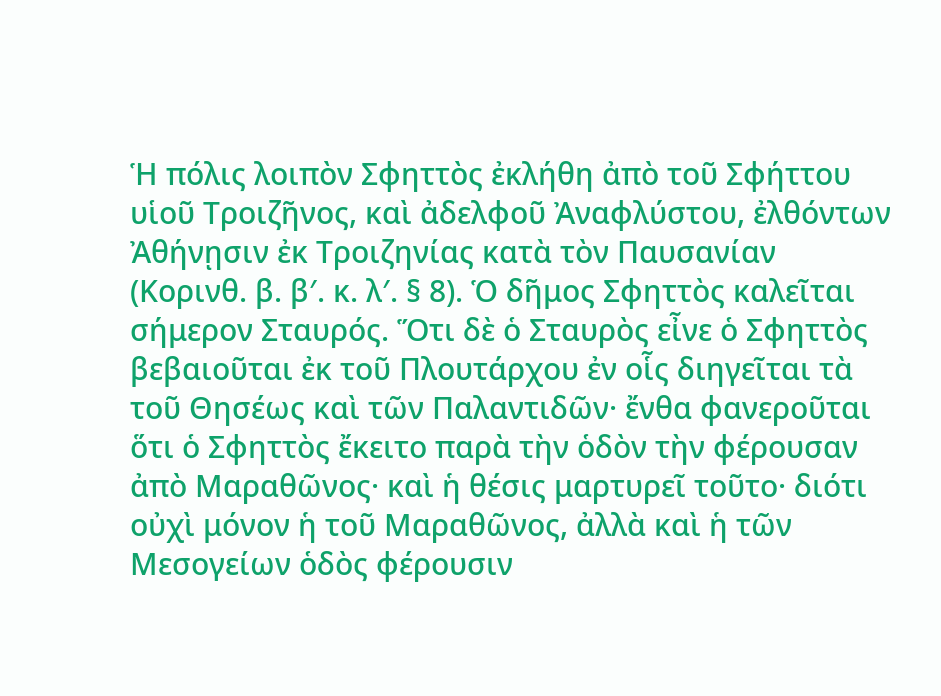Ἡ πόλις λοιπὸν Σφηττὸς ἐκλήθη ἀπὸ τοῦ Σφήττου υἱοῦ Τροιζῆνος, καὶ ἀδελφοῦ Ἀναφλύστου, ἐλθόντων Ἀθήνῃσιν ἐκ Τροιζηνίας κατὰ τὸν Παυσανίαν (Κορινθ. β. β′. κ. λ′. § 8). Ὁ δῆμος Σφηττὸς καλεῖται σήμερον Σταυρός. Ὅτι δὲ ὁ Σταυρὸς εἶνε ὁ Σφηττὸς βεβαιοῦται ἐκ τοῦ Πλουτάρχου ἐν οἷς διηγεῖται τὰ τοῦ Θησέως καὶ τῶν Παλαντιδῶν· ἔνθα φανεροῦται ὅτι ὁ Σφηττὸς ἔκειτο παρὰ τὴν ὁδὸν τὴν φέρουσαν ἀπὸ Μαραθῶνος· καὶ ἡ θέσις μαρτυρεῖ τοῦτο· διότι οὐχὶ μόνον ἡ τοῦ Μαραθῶνος, ἀλλὰ καὶ ἡ τῶν Μεσογείων ὁδὸς φέρουσιν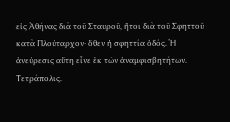εἰς Ἀθήνας διὰ τοῦ Σταυροῦ, ἤτοι διὰ τοῦ Σφηττοῦ κατὰ Πλούταρχον· ὅθεν ἡ σφηττία ὁδός. Ἡ ἀνεύρεσις αὕτη εἶνε ἐκ τῶν ἀναμφισβητήτων.
Τετράπολις.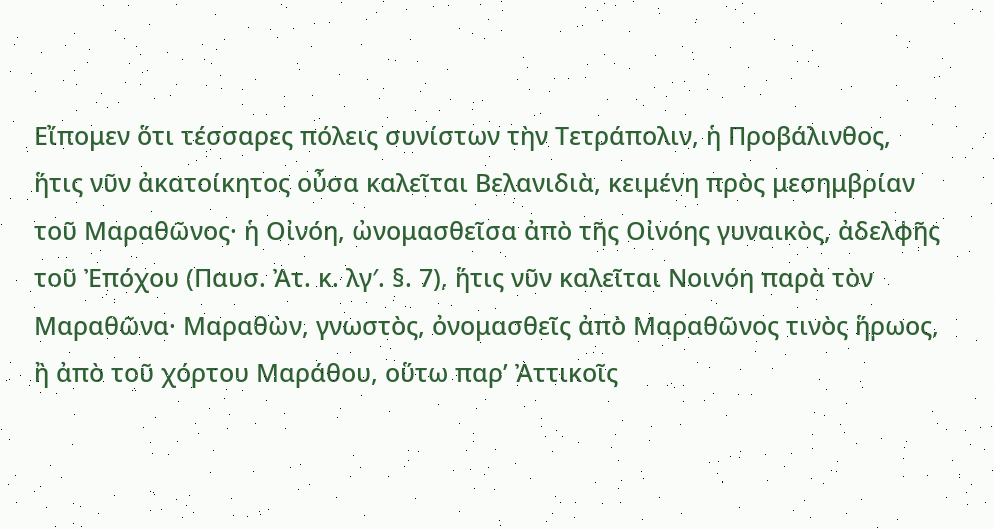Εἴπομεν ὅτι τέσσαρες πόλεις συνίστων τὴν Τετράπολιν, ἡ Προβάλινθος, ἥτις νῦν ἀκατοίκητος οὖσα καλεῖται Βελανιδιὰ, κειμένη πρὸς μεσημβρίαν τοῦ Μαραθῶνος· ἡ Οἰνόη, ὠνομασθεῖσα ἀπὸ τῆς Οἰνόης γυναικὸς, ἀδελφῆς τοῦ Ἐπόχου (Παυσ. Ἀτ. κ. λγ′. §. 7), ἥτις νῦν καλεῖται Νοινόη παρὰ τὸν Μαραθῶνα· Μαραθὼν, γνωστὸς, ὀνομασθεῖς ἀπὸ Μαραθῶνος τινὸς ἥρωος, ἢ ἀπὸ τοῦ χόρτου Μαράθου, οὕτω παρ’ Ἀττικοῖς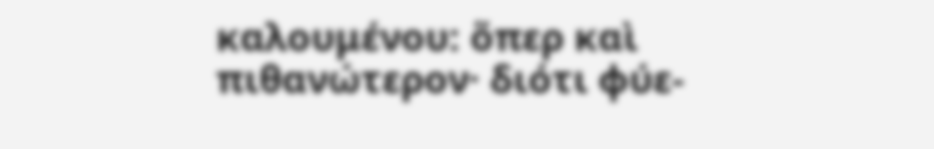καλουμένου: ὅπερ καὶ πιθανώτερον· διότι φύε-